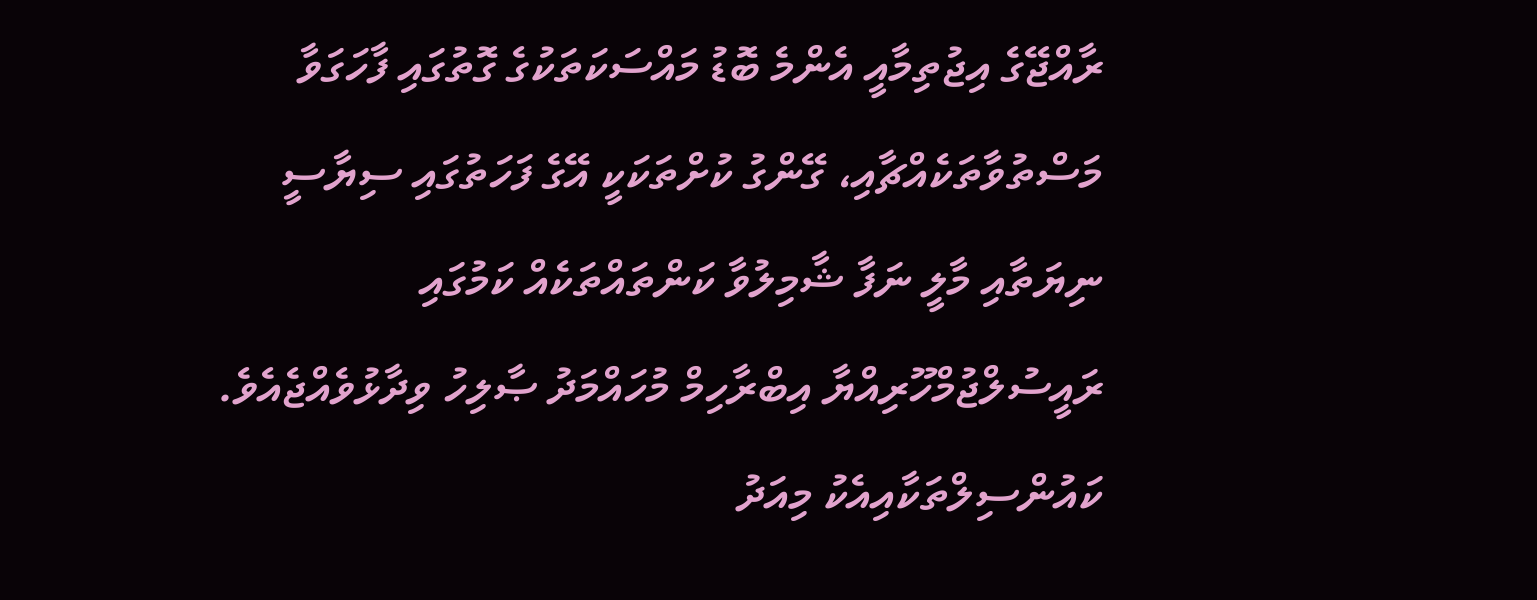ރާއްޖޭގެ އިޖުތިމާއީ އެންމެ ބޮޑު މައްސަކަތަކުގެ ގޮތުގައި ފާހަގަވާ މަސްތުވާތަކެއްޗާއި، ގޭންގު ކުށްތަކަކީ އޭގެ ފަހަތުގައި ސިޔާސީ ނިޔަތާއި މާލީ ނަފާ ޝާމިލުވާ ކަންތައްތަކެއް ކަމުގައި ރައީސުލްޖުމްހޫރިއްޔާ އިބްރާހިމް މުހައްމަދު ޞާލިހު ވިދާޅުވެއްޖެއެވެ.
ކައުންސިލްތަކާއިއެކު މިއަދު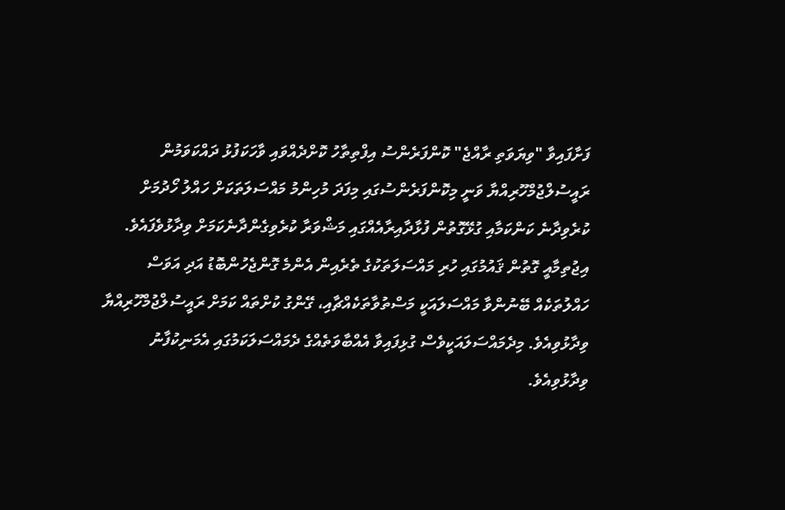ފަށާފައިވާ "ވިޔަވަތި ރާއްޖެ" ކޮންފަރެންސު އިފްތިތާހު ކޮށްދެއްވައި ވާހަކަފުޅު ދައްކަވަމުން ރައީސުލްޖުމްހޫރިއްޔާ ވަނީ މިކޮންފަރެންސުގައި މިފަދަ މުހިންމު މައްސަލަތަކަށް ހައްލު ހޯދުމަށް ކުރެވިދާނެ ކަންކަމާއި ގުޅޭގޮތުން ފުޅާދާއިރާއެއްގައި މަޝްވަރާ ކުރެވިގެންދާނެކަމަށް ވިދާޅުވެފައެވެ.
އިޖުތިމާއީ ގޮތުން ޤައުމުގައި ހުރި މައްސަލަތަކުގެ ތެރެއިން އެންމެ ގޮންޖެހުންބޮޑު އަދި އަވަސް ހައްލުތަކެއް ބޭނުންވާ މައްސަލައަކީ މަސްތުވާތަކެއްޗާއި، ގޭންގު ކުށްތައް ކަމަށް ރައީސުލްޖުމްހޫރިއްޔާ ވިދާޅުވިއެވެ. މިދެމައްސަލައަކީވެސް ގުޅިފައިވާ އެއްބާވަތެއްގެ ދެމައްސަލަކަމުގައި އެމަނިކުފާނު ވިދާޅުވިއެވެ.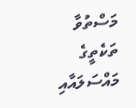މަސްތުވާ ތަކެތީގެ މައްސަލައާއި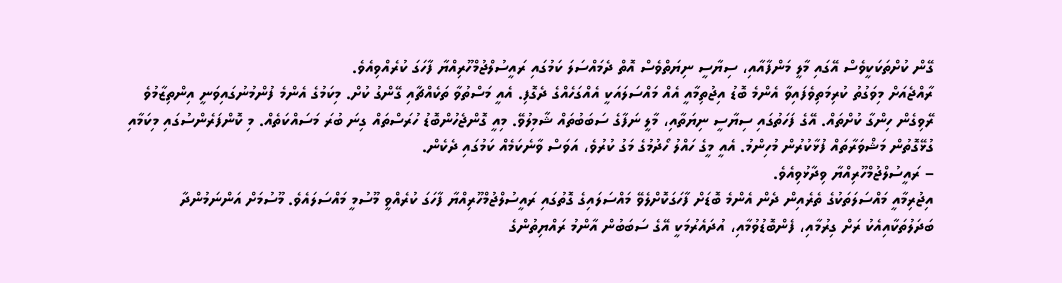ގޭން ކުށްތަކަކީވެސް އޭގައި މާލީ މަންފާއާއި، ސިޔާސީ ނިޔަތްވެސް އޮތް ދެމައްސަލަ ކަމުގައި ރައީސުލްޖުމްހޫރިއްޔާ ފާހަގަ ކުރެއްވިއެވެ.
ރާއްޖެއަށް މިވަގުތު ކުރިމަތިވެފައިވާ އެންމެ ބޮޑު އިޖުތިމާއީ އެއް މައްސަލައަކީ އެއްގަހެއްގެ ދެގޮފި. އެއީ މަސްތުވާ ތަކެއްޗާއި ގޭންގު ކުށް. މިކަމުގެ އެންމެ ފުންމުނުގައިވަނީ އިންތިޒާމުވެ ރޭވިގެން ހިންގާ ކުށްތައް. އޭގެ ފަހަތުގައި ސިޔާސީ ނިޔަތާއި، މާލީ ނަފާގެ ސަބަބުތައް ޝާމިލުވޭ. މިއީ ގޮންޖެހުންބޮޑު ހުރަސްތައް ގިނަ ބުރަ މަސައްކަތެއް. މި ކޮންފަރެންސުގައި މިކަމާއި ގުޅޭގޮތުން މަޝްވަރާތައް ފުޅާކުރުން މުހިންމު. އެއީ މީގެ ހައްލު ހޯދުމުގެ މަގު ކުރުވެ، އަވަސް ވާނެކަމެއް ކަމުގައި ދެކެން.
– ރައީސުލްޖުމްހޫރިއްޔާ ވިދާޅުވިއެވެ.
އިޖުރިމާއީ މައްސަލަތަކުގެ ތެރެއިން ދެން އެންމެ ބޮޑަށް ފާހަގަކޮށްލެވޭ މައްސަލައިގެ ގޮތުގައި ރައީސުލްޖުމްހޫރިއްޔާ ފާހަގަ ކުރެއްވީ މޫސުމީ މައްސަލައެވެ. މޫސުމަށް އަންނަމުންދާ ބަދަލުތަކާއިއެކު ރަށް ގިރުމާއި، ފެންބޮޑުވުމާއި، އުދައެރުމަކީ އޭގެ ސަބަބުން އާންމު ރައްޔިތުންގެ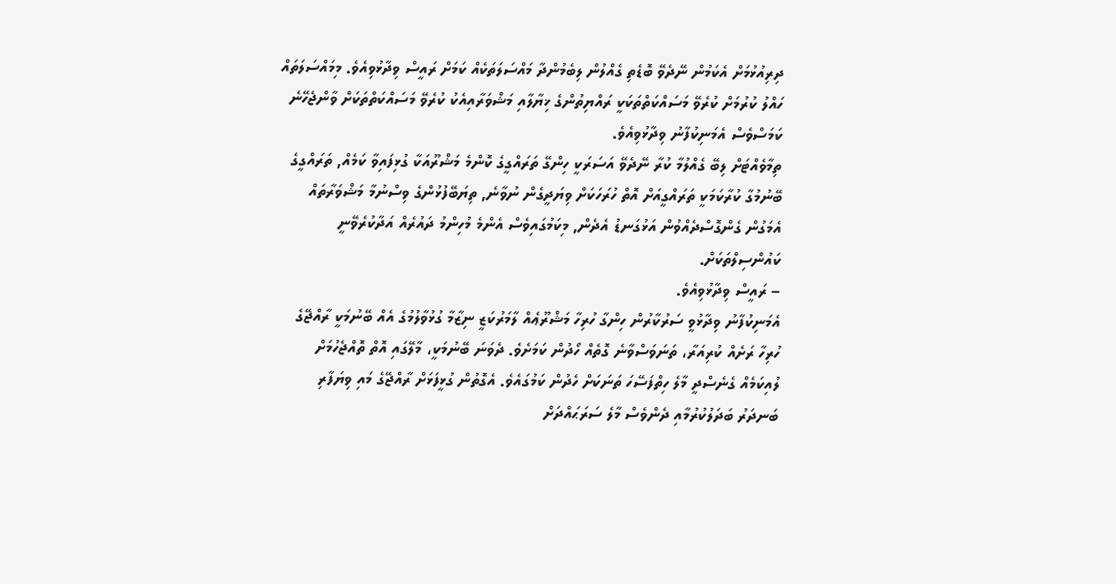ދިރިއުޅުމަށް އެކަމުން ނޭދެވޭ ބޮޑެތި ގެއްލުން ލިބެމުންދާ މައްސަލަތަކެއް ކަމަށް ރައީސް ވިދާޅުވިއެވެ. މިމައްސަލަތައް ހައްލު ކުރުމަށް ކުރެވޭ މަސައްކަތްތަކަކީ ރައްޔިތުންގެ ޚިޔާލާއި މަޝްވަރާއިއެކު ކުރެވޭ މަސައްކަތްތަކަށް ވާންޖެހޭނެ ކަމަސްވެސް އެމަނިކުފާނު ވިދާޅުވިއެވެ.
ތިމާވެއްޓަށް ލިބޭ ގެއްލުމާ ކުރާ ނޭދެވޭ އަސަރަކީ ހިންގޭ ތަރައްގީގެ ކޮންމެ މަޝްރޫއަކާ ގުޅިފައިވާ ކަމެއް, ތަރައްގީގެ ބޭނުމުގާ ކުރާކަމަކީ ތަރައްގީއަށް އޮތް ހުރަހަކަށް ވިޔަދީގެން ނުވާނެ, ތިޔަބޭފުޅުންގެ ވިސްނުމާ މަޝްވަރާތައް އެމަގުން ގެންގޮސްދެއްވުން އަޅުގަނޑު އެދެން, މިކަމުގައިވެސް އެންމެ މުހިންމު ދައުރެއް އަދާކުރެވޭނީ ކައުންސިލްތަކަށް.
– ރައީސް ވިދާޅުވިއެވެ.
އެމަނިކުފާނު ވިދާޅުވީ ސަރުކާރުން ހިންގާ ހުރިހާ މަޝްރޫޢެއް ލާމަރުކަޒީ ނިޒާމާ ގުޅުވާލުމުގެ އެއް ބޭނުމަކީ ރާއްޖޭގެ ހުރިހާ ރަށެއް ކުރިއަރާ، ތަނަވަސްވާނެ ގޮތެއް ހޯދުން ކަމަށެވެ. ދެވަނަ ބޭނުމަކީ، މާލޭގައި އޮތް ތޮއްޖެހުމަށް ލުއިކަމެއް ގެނެސްދީ މާލެ ހިތްފަސޭހަ ތަނަކަށް ހެދުން ކަމުގައެވެ. އެގޮތުން ގުޅީފަޅަށް ރާއްޖޭގެ މައި ވިޔަފާރި ބަނދަރު ބަދަލުކުރުމާއި ދެންވެސް މާލެ ސަރަޙައްދަށް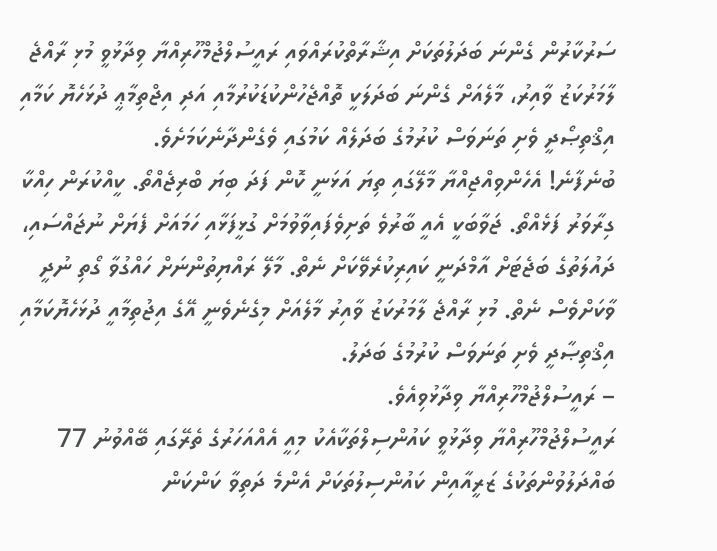ސަރުކާރުން ގެންނަ ބަދަލުތަކަށް އިޝާރާތްކުރައްވައި ރައީސުލްޖުމްހޫރިއްޔާ ވިދާޅުވީ މުޅި ރާއްޖެ ލާމަރުކަޒު ވާއިރު، މާލެއަށް ގެންނަ ބަދަލަކީ ތޮއްޖެހުންކުޑަކުރުމާއި އަދި އިޖްތިމާޢީ ދުޅަހެޔޮ ކަމާއި އިޤްތިޞޯދީ ވެށި ތަނަވަސް ކުރުމުގެ ބަދަލެއް ކަމުގައި ވެގެންދާނެކަމަށެވެ.
ބުނެފާނެ! އެހެންވިއްޖިއްޔާ މާލޭގައި ތިޔަ އަޅަނީ ކޮން ފަދަ ބިޔަ ބްރިޖެއްތޯ. ކީއްކުރަން ހިއްކާ ގިރާވަރު ފަޅެއްތޯ. ޖަވާބަކީ އެއީ ބާރުވެ ތަށިވެފައިވާވުމަށް ގުޅީފަޅާއި ހަމައަށް ފެޔަށް ނުޖައްސައި، ދައުލަތުގެ ބަޖެޓަށް އާމްދަނީ ކައިރިކުރެވޭކަށް ނެތް. މާލޭ ރައްޔިތުންނަށް ހައްގުވާ ގޯތި ނުދީ ވާކަށްވެސް ނެތް. މުޅި ރާއްޖެ ލާމަރުކަޒު ވާއިރު މާލެއަށް މިގެނެވެނީ އޭގެ އިޖުތިމާއީ ދުޅަހެޔޮކަމާއި އިޤްތިޞާދީ ވެށި ތަނަވަސް ކުރުމުގެ ބަދަލު.
– ރައީސުލްޖުމްހޫރިއްޔާ ވިދާޅުވިއެވެ.
ރައީސުލްޖުމްހޫރިއްޔާ ވިދާޅުވީ ކައުންސިލްތަކާއެކު މިއީ އެއްއަހަރުގެ ތެރޭގައި ބޭއްވުނު 77 ބައްދަލުވުންތަކުގެ ޒަރީއާއިން ކައުންސިލުތަކަށް އެންމެ ދަތިވާ ކަންކަން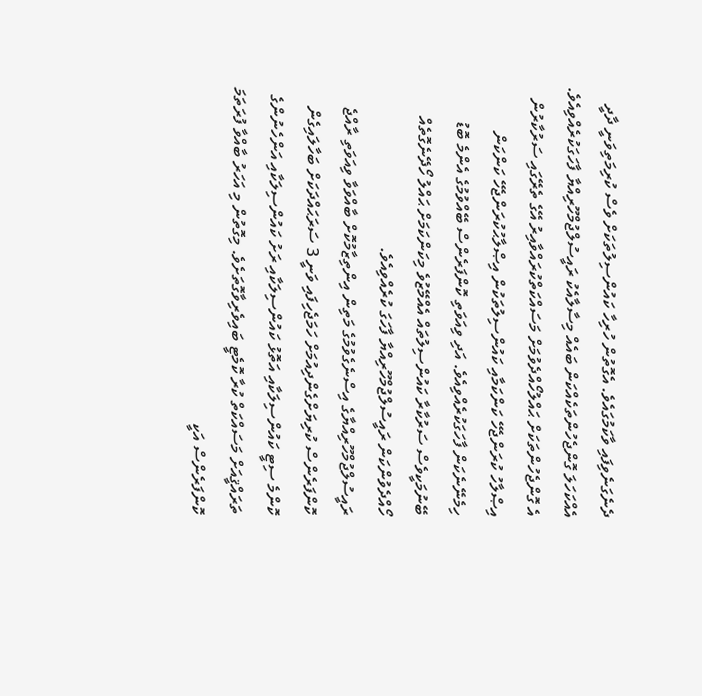ދެނެގަނެވިފައި ވާކަމުގައެވެ. އެގޮތުން ހުރިހާ ކައުންސިލުތަކަށް ވެސް ކުރިމަތިވަނީ ދާދީ އެއްކަހަލަ ގޮންޖެހުންތަކެއްކަން ބައެއް މިސާލާއެކު ރައީސުލްޖުމްހޫރިއްޔާ ފާހަގަކުރެއްވިއެވެ. އެ ގޮންޖެހުންތަކަށް ޙައްލުހޯއްދެވުމަށް މަސައްކަތްކުރައްވާއިރު އޭގެ ތެރޭގައި ސަރުކާރުން އިޞްލާހު ކުރަންޖެހޭ ކަންކަމާއި ކައުންސިލުތަކުން އިޞްލާޙުކުރަންޖެހޭ ކަންކަން ހިމެނޭނެކަން ފާހަގަކުރެއްވިއެވެ. އަދި ވިއަވަތި ކޮންފަރެންސް ބޭއްވުމުގެ އެންމެ ބޮޑު ބޭނުމަކީވެސް ސަރުކާރާ ކައުންސިލުތައް އެއްމޭޒުވެ މިކަންކަމަށް ޙައްލު ހޯދޭނެގޮތެއް ހޯއްދެވުންކަން ރައީސުލްޖުމްހޫރިއްޔާ ފާހަގަ ކުރެއްވިއެވެ.
ރައީސުލްޖުމްހޫރިއްޔާގެ އިސްނެގެވުމުގެ މަތިން އިންތިޒާމުކޮށް ބާއްވަވާ ވިއަވަތި ރާއްޖެ ކޮންފަރެންސް ކުރިޔަށްގެންދިއުމަށް ހަމަޖެހިފައި ވަނީ 3 ސަރަޙައްދަކަށް ބަހާލައިގެން ކޮންމެ ސިޓީ ކައުންސިލަކާއި އަތޮޅު ކައުންސިލަކާއި ރަށު ކައުންސިލަކާއި އަންހެނުންގެ ތަރައްޤީއަށް މަސައްކަތް ކުރާ ކޮމެޓީ ބައިވެރިވާގޮތަށެވެ. މިގޮތުން މި އަހަރު ބާއްވާ ފުރަތަމަ ކޮންފަރެންސް އަކީ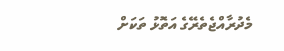މެދުރާއްޖެތެރޭގެ އަތޮޅު ތަކަށް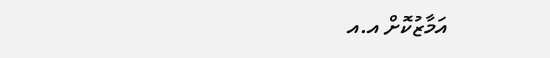އަމާޒުކޮށް އ.އ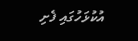އުކުޅަހުގައި ފެށި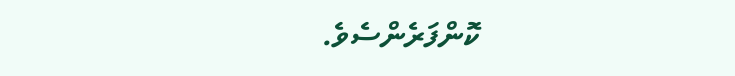ކޮންފަރެންސެވެ.